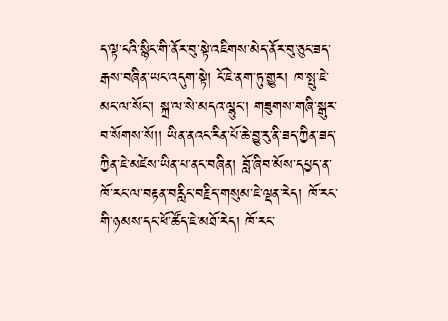ད་ལྟ་ངའི་སྙིང་གི་ནོར་བུ་སྟེ་འཇིགས་མེད་ནོར་བུ་ཅུང་ཟད་རྒས་བཞིན་ཡང་འདུག་སྟེ། ངོ་ཇེ་ནག་ཏུ་གྱུར། ཁ་སྤུ་ཇེ་མང་ལ་སོང་། སྐྲ་ལ་སེ་མདའ་ལྷུང་། གཟུགས་གཞི་སྒུར་བ་སོགས་སོ།། ཡིན་ནའང་རིན་པོ་ཆེ་བྱུ་རུ་ནི་ཟད་ཀྱིན་ཟད་ཀྱིན་ཇེ་མཛེས་ཡིན་པ་ནང་བཞིན། བློ་ཞིབ་མོས་དཔྱད་ན་ཁོ་རང་ལ་བརྟན་བརླིང་བརྗིད་གསུམ་ཇེ་ལྡན་རེད། ཁོ་རང་གི་ཉམས་དང་ཕོ་ཚོད་ཇེ་མཐོ་རེད། ཁོ་རང་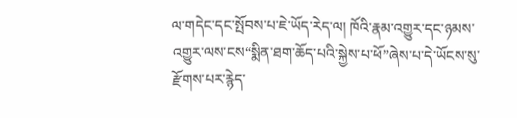ལ་གདེང་དང་སྤོབས་པ་ཇེ་ཡོད་རེད་ལ། ཁོའི་རྣམ་འགྱུར་དང་ཉམས་འགྱུར་ལས་ངས“སྨིན་ཐག་ཆོད་པའི་སྐྱེས་པ་ཕོ”ཞེས་པ་དེ་ཡོངས་སུ་རྫོགས་པར་རྙེད་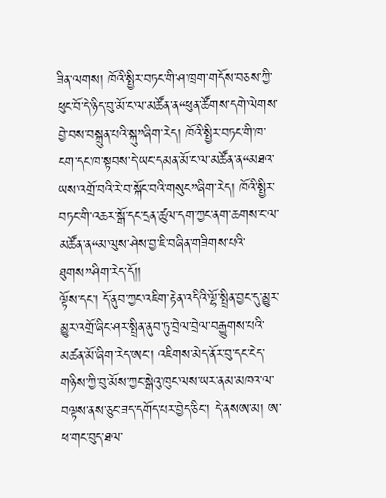ཟིན་ལགས། ཁོའི་སྤྱིར་བཏང་གི་ཤ་ཁྲག་གདོས་བཅས་ཀྱི་ཕུང་བོ་དེ་ཉིད་བུ་མོ་ང་ལ་མཚོན་ན“ཕུན་ཚོགས་དགེ་ལེགས་བྱེ་བས་བསྐྲུན་པའི་སྐུ”ཞིག་རེད། ཁོའི་སྤྱིར་བཏང་གི་ཁ་ངག་དང་ཁ་སྟབས་དེ་ཡང་དམན་མོ་ང་ལ་མཚོན་ན“མཐའ་ཡས་འགྲོ་བའི་རེ་བ་སྐོང་བའི་གསུང”ཞིག་རེད། ཁོའི་སྤྱིར་བཏང་གི་འཆར་སྒོ་དང་དྲན་ཚུལ་དག་ཀྱང་ནག་ཆགས་ང་ལ་མཚོན་ན“མ་ལུས་ཤེས་བྱ་ཇི་བཞིན་གཟིགས་པའི་ཐུགས”ཤིག་རེད་དོ།།
ལྟོས་དང་། དོ་ནུབ་ཀྱང་འཇིག་རྟེན་འདིའི་ལྷོ་སྤྲིན་བྱང་དུ་མྱུར་མྱུར་འགྲོ་ཞིང་ཤར་སྤྲིན་ནུབ་ཏུ་བྲེལ་བྲེལ་བརྒྱུགས་པའི་མཚན་མོ་ཞིག་རེད་ཨང་། འཇིགས་མེད་ནོར་བུ་དང་ངེད་གཉིས་ཀྱི་བུ་མོས་ཀྱང་སྒེའུ་ཁུང་ལས་ཡར་ནམ་མཁའ་ལ་བལྟས་ནས་ཅུང་ཟད་དགོད་པར་བྱེད་ཅིང་། དེ་ནསཨ་མ། ཨ་ཕ་གང་བུད་ཐལ་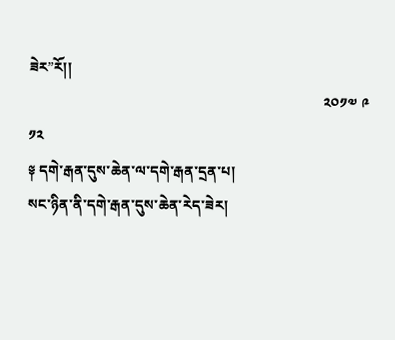ཟེར”རོ།།
                                                                                 ༢༠༡༧ ༩ ༡༢
༈ དགེ་རྒན་དུས་ཆེན་ལ་དགེ་རྒན་དྲན་པ།
སང་ཉིན་ནི་དགེ་རྒན་དུས་ཆེན་རེད་ཟེར།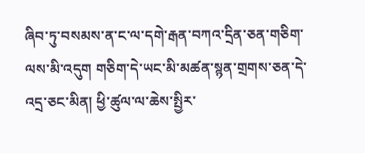ཞིབ་ཏུ་བསམས་ན་ང་ལ་དགེ་རྒན་བཀའ་དྲིན་ཅན་གཅིག་ལས་མི་འདུག གཅིག་དེ་ཡང་མི་མཚན་སྙན་གྲགས་ཅན་དེ་འདྲ་ཅང་མིན། ཕྱི་ཚུལ་ལ་ཆེས་སྤྱིར་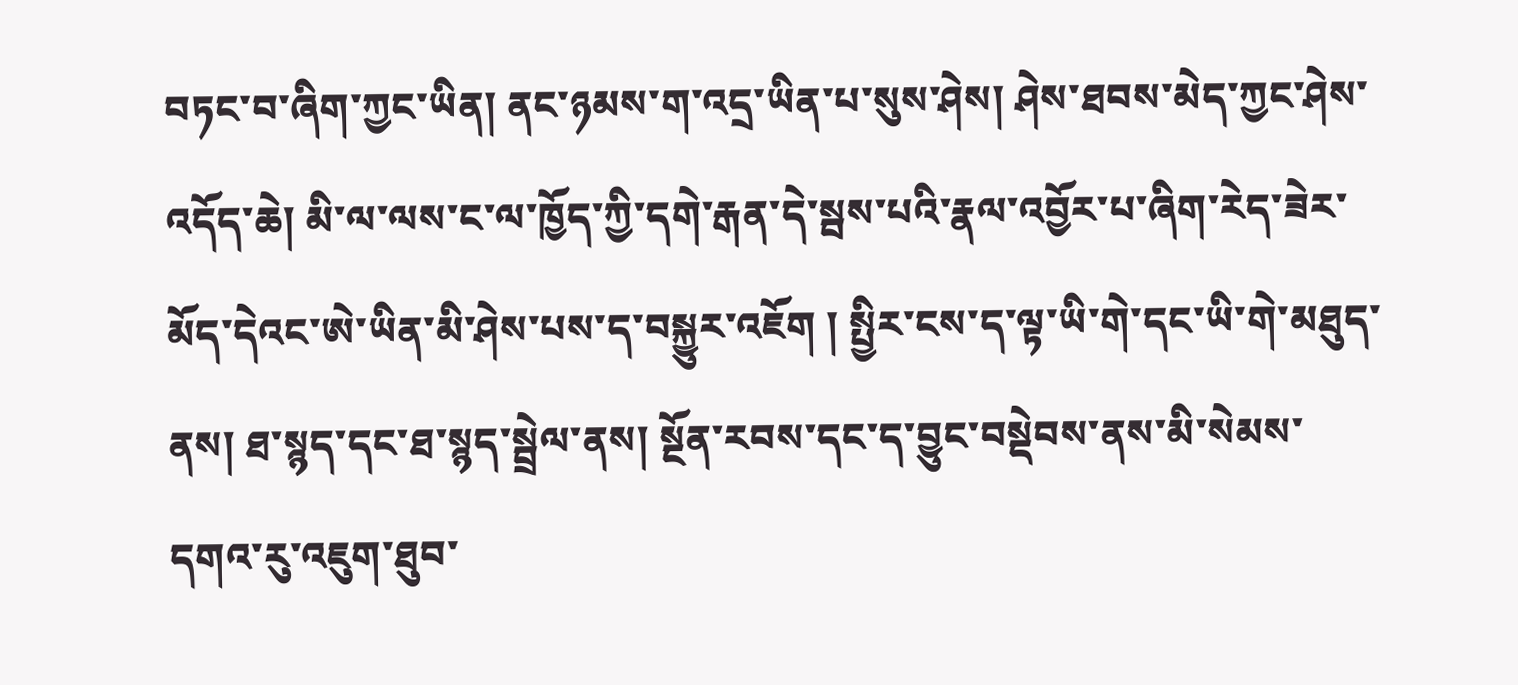བཏང་བ་ཞིག་ཀྱང་ཡིན། ནང་ཉམས་ག་འདྲ་ཡིན་པ་སུས་ཤེས། ཤེས་ཐབས་མེད་ཀྱང་ཤེས་འདོད་ཆེ། མི་ལ་ལས་ང་ལ་ཁྱོད་ཀྱི་དགེ་རྒན་དེ་སྦས་པའི་རྣལ་འབྱོར་པ་ཞིག་རེད་ཟེར་མོད་དེའང་ཨེ་ཡིན་མི་ཤེས་པས་ད་བསྐྱུར་འཇོག ། སྤྱིར་ངས་ད་ལྟ་ཡི་གེ་དང་ཡི་གེ་མཐུད་ནས། ཐ་སྙད་དང་ཐ་སྙད་སྦྲེལ་ནས། སྔོན་རབས་དང་ད་བྱུང་བསྡེབས་ནས་མི་སེམས་དགའ་རུ་འཇུག་ཐུབ་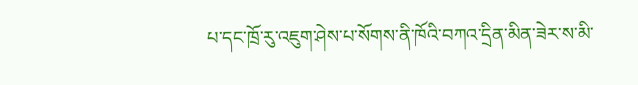པ་དང་ཁྲོ་རུ་འཇུག་ཤེས་པ་སོགས་ནི་ཁོའི་བཀའ་དྲིན་མིན་ཟེར་ས་མི་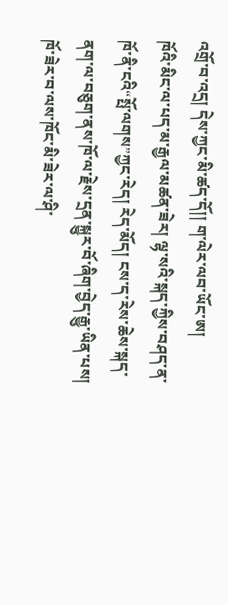འགྲོ་བ་འདྲ། དེས་ཀྱང་མི་ཚད་དོ།། ག་ལེར་ལབ་ཡོང་ཨ།
ཁོའི་མིང་ལ་པད་མ་རྒྱལ་མཚན་ཟེར། ལྷ་སའི་སྐད་ཀྱིས་བཤད་ན་ཁོ་ནི་ངའི“སྤོ་ལགས”ཀྱང་རེད། རེད་མོད། ངས་ད་རེས་ཆེས་སྐད་ནག་ལ་བཅུག་ནས་ཁོ་ལ་རྗེས་དྲན་སྐྱུར་བོ་ཞིག་བྱེད་རྒྱུ་ཡིན་པས། ཁོ་ཟེར་བ་ལས་ཁོང་མི་ཟེར་ལ་ཤི་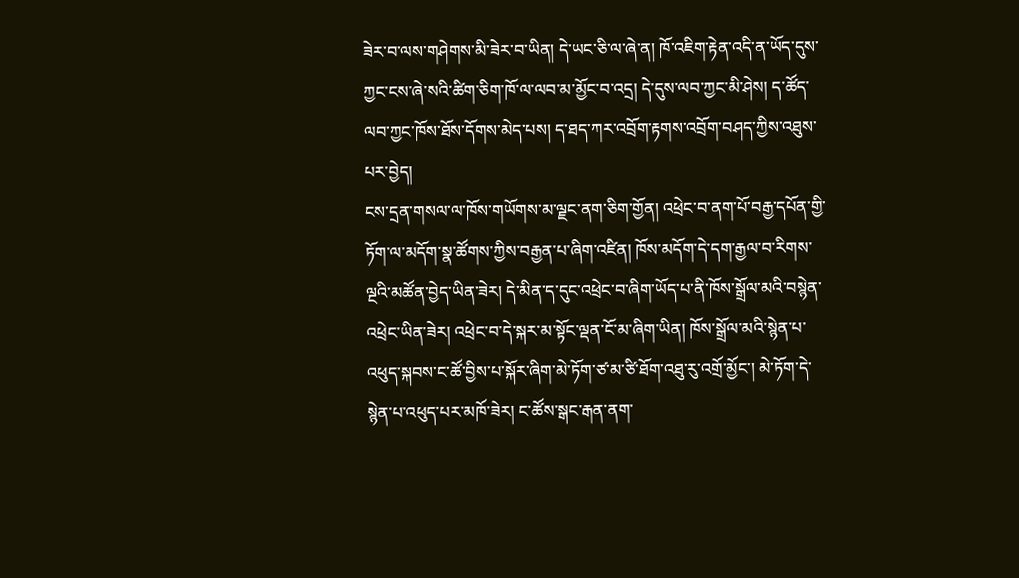ཟེར་བ་ལས་གཤེགས་མི་ཟེར་བ་ཡིན། དེ་ཡང་ཅི་ལ་ཞེ་ན། ཁོ་འཇིག་རྟེན་འདི་ན་ཡོད་དུས་ཀྱང་ངས་ཞེ་སའི་ཚིག་ཅིག་ཁོ་ལ་ལབ་མ་མྱོང་བ་འདྲ། དེ་དུས་ལབ་ཀྱང་མི་ཤེས། ད་ཚོད་ལབ་ཀྱང་ཁོས་ཐོས་དོགས་མེད་པས། ད་ཐད་ཀར་འབྲོག་རྟགས་འབྲོག་བཤད་ཀྱིས་འཐུས་པར་བྱེད།
ངས་དྲན་གསལ་ལ་ཁོས་གཡོགས་མ་ལྗང་ནག་ཅིག་གྱོན། འཕྲེང་བ་ནག་པོ་བརྒྱ་དཔོན་གྱི་ཏོག་ལ་མདོག་སྣ་ཚོགས་ཀྱིས་བརྒྱན་པ་ཞིག་འཛིན། ཁོས་མདོག་དེ་དག་རྒྱལ་བ་རིགས་ལྔའི་མཚོན་བྱེད་ཡིན་ཟེར། དེ་མིན་ད་དུང་འཕྲེང་བ་ཞིག་ཡོད་པ་ནི་ཁོས་སྒྲོལ་མའི་བསྙེན་འཕྲེང་ཡིན་ཟེར། འཕྲེང་བ་དེ་སྐར་མ་སྟོང་ལྡན་ངོ་མ་ཞིག་ཡིན། ཁོས་སྒྲོལ་མའི་སྙེན་པ་འཕུད་སྐབས་ང་ཚོ་བྱིས་པ་སྐོར་ཞིག་མེ་ཏོག་ཙ་མ་ཙི་ཐོག་འཐུ་རུ་འགྲོ་མྱོང་། མེ་ཏོག་དེ་སྙེན་པ་འཕུད་པར་མཁོ་ཟེར། ང་ཚོས་སྒང་རྒན་ནག་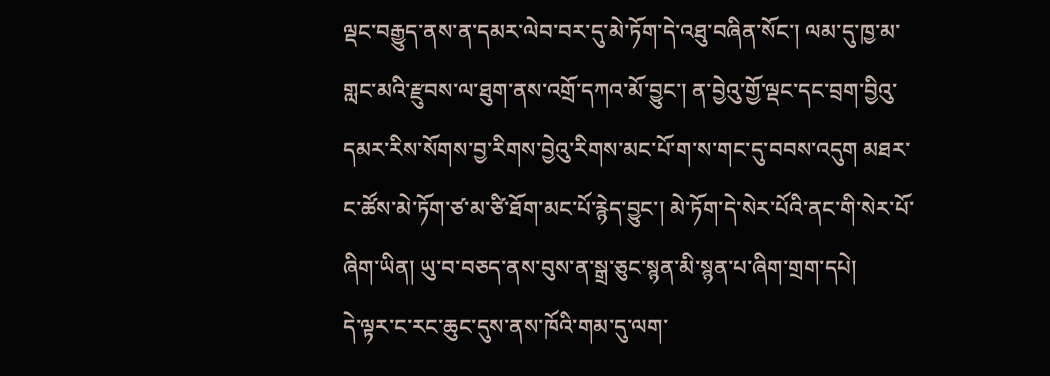ལྡང་བརྒྱུད་ནས་ན་དམར་ལེབ་བར་དུ་མེ་ཏོག་དེ་འཐུ་བཞིན་སོང་། ལམ་དུ་ཁྱ་མ་གླང་མའི་རྫུབས་ལ་ཐུག་ནས་འགྲོ་དཀའ་མོ་བྱུང་། ན་བྱེའུ་གྱོ་ལྡང་དང་བྲག་བྱིའུ་དམར་རིས་སོགས་བྱ་རིགས་བྱེའུ་རིགས་མང་པོ་ག་ས་གང་དུ་བབས་འདུག མཐར་ང་ཚོས་མེ་ཏོག་ཙ་མ་ཙི་ཐོག་མང་པོ་རྙེད་བྱུང་། མེ་ཏོག་དེ་སེར་པོའི་ནང་གི་སེར་པོ་ཞིག་ཡིན། ཡུ་བ་བཅད་ནས་བུས་ན་སྒྲ་ཅུང་སྙན་མི་སྙན་པ་ཞིག་གྲག་དཔེ།
དེ་ལྟར་ང་རང་ཆུང་དུས་ནས་ཁོའི་གམ་དུ་ལག་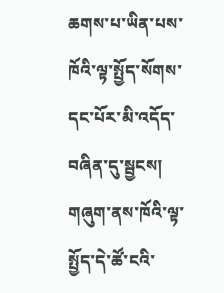ཆགས་པ་ཡིན་པས་ཁོའི་ལྟ་སྤྱོད་སོགས་དང་པོར་མི་འདོད་བཞིན་དུ་སྦྱངས། གཞུག་ནས་ཁོའི་ལྟ་སྤྱོད་དེ་ཚོ་ངའི་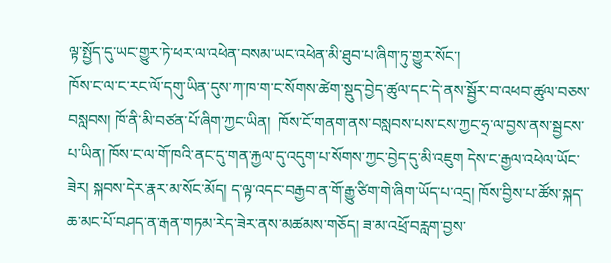ལྟ་སྤྱོད་དུ་ཡང་གྱུར་ཏེ་ཕར་ལ་འཕེན་བསམ་ཡང་འཕེན་མི་ཐུབ་པ་ཞིག་ཏུ་གྱུར་སོང་།
ཁོས་ང་ལ་ང་རང་ལོ་དགུ་ཡིན་དུས་ཀ་ཁ་ག་ང་སོགས་ཚེག་སྡུད་བྱེད་ཚུལ་དང་དེ་ནས་སྦྱོར་བ་འཕབ་ཚུལ་བཅས་བསླབས། ཁོ་ནི་མི་བཙན་པོ་ཞིག་ཀྱང་ཡིན།  ཁོས་ངོ་གནག་ནས་བསླབས་པས་ངས་ཀྱང་ཧྲ་ལ་བྱས་ནས་སྦྱངས་པ་ཡིན། ཁོས་ང་ལ་གོ་ཁའི་ནང་དུ་གན་རྐྱལ་དུ་འདུག་པ་སོགས་ཀྱང་བྱེད་དུ་མི་འཇུག དེས་ང་རྒྱལ་འཕེལ་ཡོང་ཟེར། སྐབས་དེར་རྣར་མ་སོང་མོད། ད་ལྟ་འདང་བརྒྱབ་ན་གོ་རྒྱུ་ཙིག་གེ་ཞིག་ཡོད་པ་འདྲ། ཁོས་བྱིས་པ་ཚོས་སྐད་ཆ་མང་པོ་བཤད་ན་རྒན་གཏམ་རེད་ཟེར་ནས་མཚམས་གཅོད། ཟ་མ་འཕྲོ་བརླག་བྱས་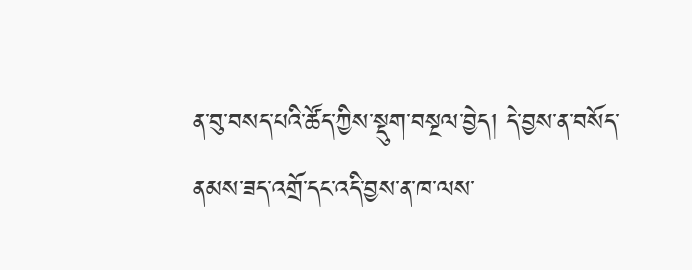ན་བུ་བསད་པའི་ཚོད་ཀྱིས་སྡུག་བསྔལ་བྱེད། དེ་བྱས་ན་བསོད་ནམས་ཟད་འགྲོ་དང་འདི་བྱས་ན་ཁ་ལས་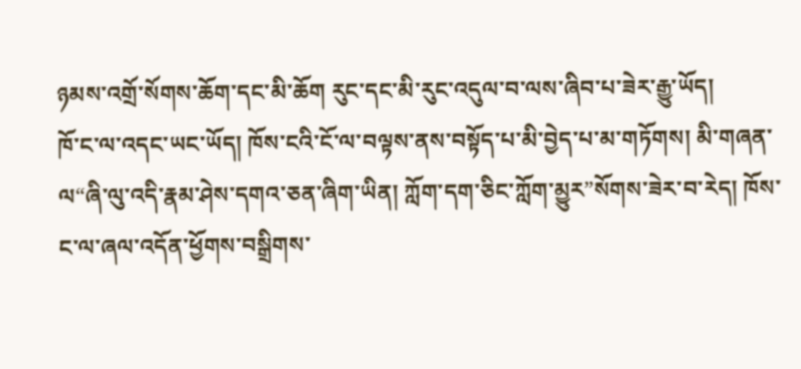ཉམས་འགྲོ་སོགས་ཆོག་དང་མི་ཆོག རུང་དང་མི་རུང་འདུལ་བ་ལས་ཞིབ་པ་ཟེར་རྒྱུ་ཡོད།
ཁོ་ང་ལ་འདང་ཡང་ཡོད། ཁོས་ངའི་ངོ་ལ་བལྟས་ནས་བསྟོད་པ་མི་བྱེད་པ་མ་གཏོགས། མི་གཞན་ལ“ཞི་ལུ་འདི་རྣམ་ཤེས་དགའ་ཅན་ཞིག་ཡིན། ཀློག་དག་ཅིང་ཀློག་མྱུར”སོགས་ཟེར་བ་རེད། ཁོས་ང་ལ་ཞལ་འདོན་ཕྱོགས་བསྒྲིགས་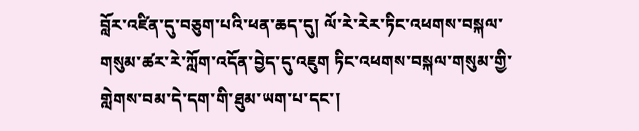བློར་འཛིན་དུ་བཅུག་པའི་ཕན་ཆད་དུ། ལོ་རེ་རེར་ཏིང་འཕགས་བསྐལ་གསུམ་ཚར་རེ་ཀློག་འདོན་བྱེད་དུ་འཇུག ཏིང་འཕགས་བསྐལ་གསུམ་གྱི་གླེགས་བམ་དེ་དག་གི་ཐུམ་ཡག་པ་དང་།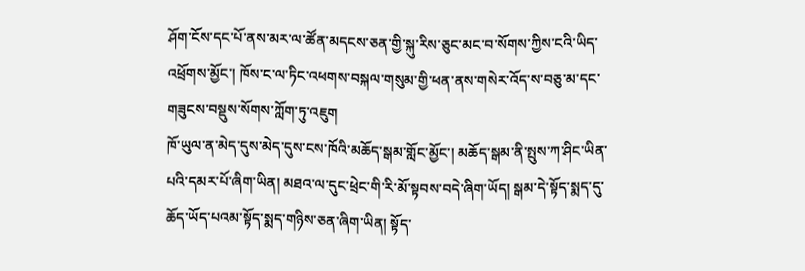ཤོག་ངོས་དང་པོ་ནས་མར་ལ་ཚོན་མདངས་ཅན་གྱི་སྐུ་རིས་ཅུང་མང་བ་སོགས་ཀྱིས་ངའི་ཡིད་འཕྲོགས་མྱོང་། ཁོས་ང་ལ་ཏིང་འཕགས་བསྐལ་གསུམ་གྱི་ཕན་ནས་གསེར་འོད་ས་བཅུ་མ་དང་གཟུངས་བསྡུས་སོགས་ཀློག་ཏུ་འཇུག
ཁོ་ཡུལ་ན་མེད་དུས་མེད་དུས་ངས་ཁོའི་མཆོད་སྒམ་གློང་མྱོང་། མཆོད་སྒམ་ནི་སྤུས་ཀ་ཤིང་ཡིན་པའི་དམར་པོ་ཞིག་ཡིན། མཐའ་ལ་དུང་ཕྲེང་གི་རི་མོ་སྟབས་བདེ་ཞིག་ཡོད། སྒམ་དེ་སྟོད་སྨད་དུ་ཆོད་ཡོད་པའམ་སྟོད་སྨད་གཉིས་ཅན་ཞིག་ཡིན། སྟོད་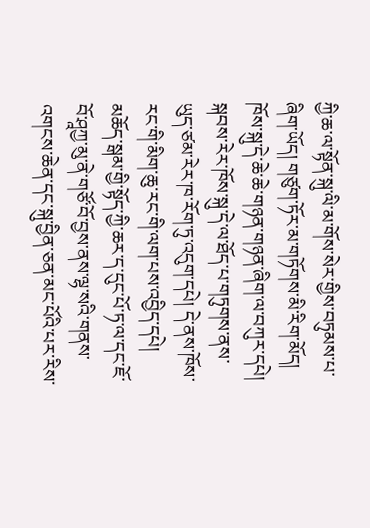ཀྱི་ཆ་ལ་སྟོན་སྐུ་ལི་མ་གོས་སེར་གྱིས་བཏུམས་པ་ཞིག་ཡོད། གཙུག་ཏོར་མ་གཏོགས་མི་རིག་མོད། ཁོས་སྐུ་དེ་ཆེ་ཆེ་གཉན་གཉན་ཞིག་ལ་བཀུར་དཔེ། སྐབས་རེར་ཁོས་སྐུ་དེ་ལ་ཐོད་པ་གཏུགས་ནས་ཡུད་ཙམ་རེར་ཁ་རོག་ཏུ་འདུག་དཔེ། དེ་ནས་ཁོས་རང་གི་མིག་ཆུ་རང་གི་ལག་པས་འབྱིད་དཔེ། མཆོད་སྒམ་གྱི་སྟོད་ཀྱི་ཆར་ད་དུང་པོ་ཏ་ལ་དང་ཇོ་བོ་ཤཱཀྱ་མུ་ནེ་གཙོ་བོ་བྱས་ནས་ལྷ་སའི་གནས་འགངས་ཆེན་དང་སྐུ་བྱིན་ཅན་མང་པོའི་པར་རིས་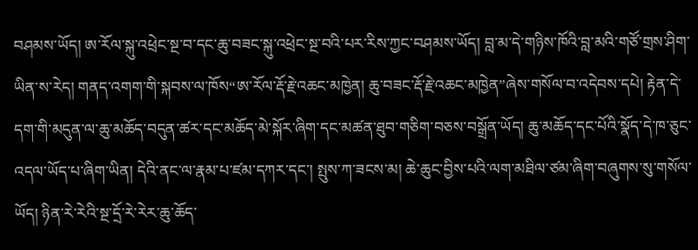བཤམས་ཡོད། ཨ་རོལ་སྐུ་འཕྲེང་སྔ་བ་དང་ཆུ་བཟང་སྐུ་འཕྲེང་སྔ་བའི་པར་རིས་ཀྱང་བཤམས་ཡོད། བླ་མ་དེ་གཉིས་ཁོའི་བླ་མའི་གཙོ་གྲས་ཤིག་ཡིན་ས་རེད། གནད་འགག་གི་སྐབས་ལ་ཁོས“ཨ་རོལ་རྡོ་རྗེ་འཆང་མཁྱེན། ཆུ་བཟང་རྡོ་རྗེ་འཆང་མཁྱེན”ཞེས་གསོལ་བ་འདེབས་དཔེ། རྟེན་དེ་དག་གི་མདུན་ལ་ཆུ་མཆོད་བདུན་ཚར་དང་མཆོད་མེ་སྐོར་ཞིག་དང་མཚན་ཐུབ་གཅིག་བཅས་བསྒྲོན་ཡོད། ཆུ་མཆོད་དང་པོའི་སྣོད་དེ་ཁ་ཅུང་འདལ་ཡོད་པ་ཞིག་ཡིན། དེའི་ནང་ལ་རྣམ་པ་ཛམ་དཀར་དང་། སྤུས་ཀ་ཟངས་མ། ཆེ་ཆུང་བྱིས་པའི་ལག་མཐིལ་ཙམ་ཞིག་བཞུགས་སུ་གསོལ་ཡོད། ཉིན་རེ་རེའི་སྔ་དྲོ་རེ་རེར་ཆུ་ཆོད་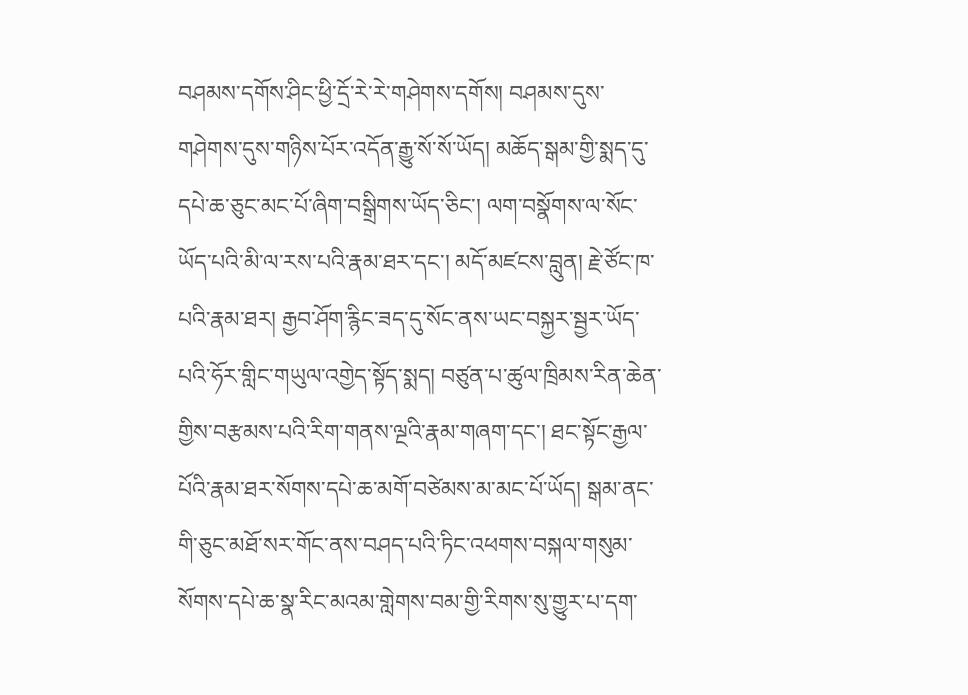བཤམས་དགོས་ཤིང་ཕྱི་དྲོ་རེ་རེ་གཤེགས་དགོས། བཤམས་དུས་གཤེགས་དུས་གཉིས་པོར་འདོན་རྒྱུ་སོ་སོ་ཡོད། མཆོད་སྒམ་གྱི་སྨད་དུ་དཔེ་ཆ་ཅུང་མང་པོ་ཞིག་བསྒྲིགས་ཡོད་ཅིང་། ལག་བསྣོགས་ལ་སོང་ཡོད་པའི་མི་ལ་རས་པའི་རྣམ་ཐར་དང་། མདོ་མཛངས་བླུན། རྗེ་ཙོང་ཁ་པའི་རྣམ་ཐར། རྒྱབ་ཤོག་རྙིང་ཟད་དུ་སོང་ནས་ཡང་བསྐྱར་སྦྱར་ཡོད་པའི་ཧོར་གླིང་གཡུལ་འགྱེད་སྟོད་སྨད། བཙུན་པ་ཚུལ་ཁྲིམས་རིན་ཆེན་གྱིས་བརྩམས་པའི་རིག་གནས་ལྔའི་རྣམ་གཞག་དང་། ཐང་སྟོང་རྒྱལ་པོའི་རྣམ་ཐར་སོགས་དཔེ་ཆ་མགོ་བཙེམས་མ་མང་པོ་ཡོད། སྒམ་ནང་གི་ཅུང་མཐོ་སར་གོང་ནས་བཤད་པའི་ཏིང་འཕགས་བསྐལ་གསུམ་སོགས་དཔེ་ཆ་སྣ་རིང་མའམ་གླེགས་བམ་གྱི་རིགས་སུ་གྱུར་པ་དག་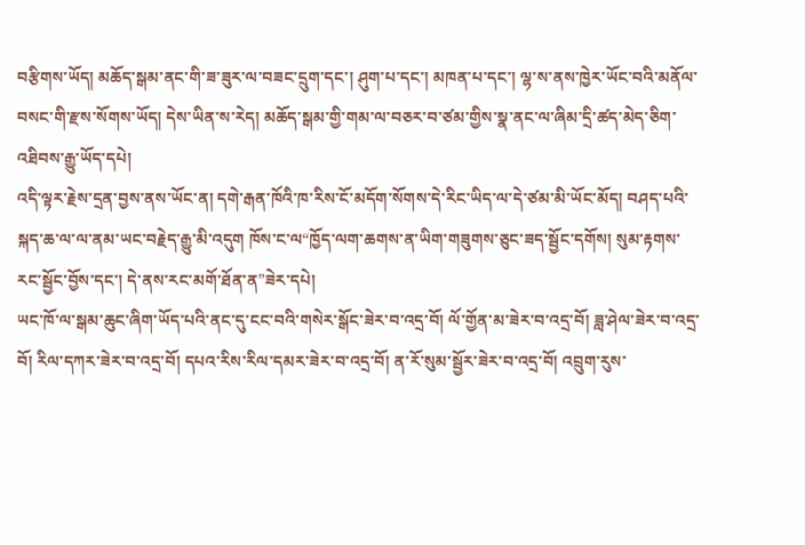བརྩིགས་ཡོད། མཆོད་སྒམ་ནང་གི་ཟ་ཟུར་ལ་བཟང་དྲུག་དང་། ཤུག་པ་དང་། མཁན་པ་དང་། ལྷ་ས་ནས་ཁྱེར་ཡོང་བའི་མནོལ་བསང་གི་རྫས་སོགས་ཡོད། དེས་ཡིན་ས་རེད། མཆོད་སྒམ་གྱི་གམ་ལ་བཅར་བ་ཙམ་གྱིས་སྣ་ནང་ལ་ཞིམ་དྲི་ཚད་མེད་ཅིག་འཐིབས་རྒྱུ་ཡོད་དཔེ།
འདི་ལྟར་རྗེས་དྲན་བྱས་ནས་ཡོང་ན། དགེ་རྒན་ཁོའི་ཁ་རིས་ངོ་མདོག་སོགས་དེ་རིང་ཡིད་ལ་དེ་ཙམ་མི་ཡོང་མོད། བཤད་པའི་སྐད་ཆ་ལ་ལ་ནམ་ཡང་བརྗེད་རྒྱུ་མི་འདུག ཁོས་ང་ལ“ཁྱོད་ལག་ཆགས་ན་ཡིག་གཟུགས་ཅུང་ཟད་སྦྱོང་དགོས། སུམ་རྟགས་རང་སྦྱོང་བྱོས་དང་། དེ་ནས་རང་མགོ་ཐོན་ན”ཟེར་དཔེ།
ཡང་ཁོ་ལ་སྒམ་ཆུང་ཞིག་ཡོད་པའི་ནང་དུ་ངང་བའི་གསེར་སྒོང་ཟེར་བ་འདྲ་བོ། ལོ་གྱོན་མ་ཟེར་བ་འདྲ་བོ། ཟླ་ཤེལ་ཟེར་བ་འདྲ་བོ། རིལ་དཀར་ཟེར་བ་འདྲ་བོ། དཔའ་རིས་རིལ་དམར་ཟེར་བ་འདྲ་བོ། ན་རོ་སུམ་སྦྱོར་ཟེར་བ་འདྲ་བོ། འབྲུག་རུས་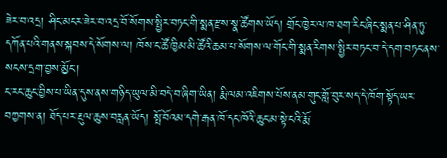ཟེར་བ་འདྲ། ཤིང་མངར་ཟེར་བ་འདྲ་བོ་སོགས་སྤྱིར་བཏང་གི་སྨན་རྫས་སྣ་ཚོགས་ཡོད། གྲོང་ཁྱེར་ལ་ཁ་ཐག་རིང་ཞིང་སྨན་པ་ཤིན་ཏུ་དཀོན་པའི་གནས་སྐབས་དེ་སོགས་ལ། ཁོས་ང་ཚོ་ཁྱིམ་མི་ཚོའི་ཆམ་པ་སོགས་ལ་གོང་གི་སྨན་རིགས་སྤྱིར་བཏང་བ་དེ་དག་བཏང་ནས་སངས་དྲག་བྱས་མྱོང་།
ང་རང་ཆུང་བྱིས་པ་ཡིན་དུས་ནས་གཉིད་ཡུལ་མི་བདེ་བ་ཞིག་ཡིན། རྨི་ལམ་འཇིགས་པོས་ནམ་གུང་གློ་བུར་སད་དེ་ཁོག་སྟོད་ཡར་བཀྱགས་ན། ཐོད་པར་རྔུལ་ཆུས་བརླན་ཡོད། སྤོ་བོའམ་དགེ་རྒན་ཁོ་དང་ཁོའི་ཆུང་མ་སྟེ་ངའི་རྨོ་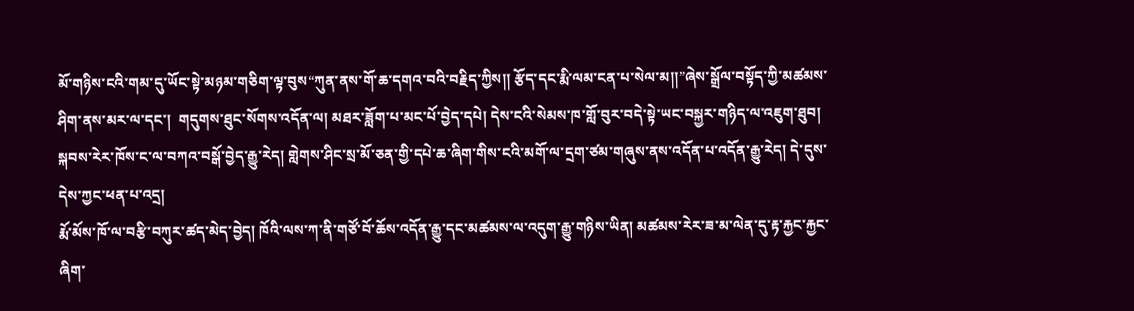མོ་གཉིས་ངའི་གམ་དུ་ཡོང་སྟེ་མཉམ་གཅིག་ལྟ་བུས“ཀུན་ནས་གོ་ཆ་དགའ་བའི་བརྗིད་ཀྱིས།། རྩོད་དང་རྨི་ལམ་ངན་པ་སེལ་མ།།”ཞེས་སྒྲོལ་བསྟོད་ཀྱི་མཚམས་ཤིག་ནས་མར་ལ་དང་།  གདུགས་ཐུང་སོགས་འདོན་ལ། མཐར་ཟློག་པ་མང་པོ་བྱེད་དཔེ། དེས་ངའི་སེམས་ཁ་གློ་བུར་བདེ་སྟེ་ཡང་བསྐྱར་གཉིད་ལ་འཇུག་ཐུབ། སྐབས་རེར་ཁོས་ང་ལ་བཀའ་བསྒོ་བྱེད་རྒྱུ་རེད། གླེགས་ཤིང་སྲ་མོ་ཅན་གྱི་དཔེ་ཆ་ཞིག་གིས་ངའི་མགོ་ལ་དྲག་ཙམ་གཞུས་ནས་འདོན་པ་འདོན་རྒྱུ་རེད། དེ་དུས་དེས་ཀྱང་ཕན་པ་འདྲ།
རྨོ་མོས་ཁོ་ལ་བརྩི་བཀུར་ཚད་མེད་བྱེད། ཁོའི་ལས་ཀ་ནི་གཙོ་བོ་ཆོས་འདོན་རྒྱུ་དང་མཚམས་ལ་འདུག་རྒྱུ་གཉིས་ཡིན། མཚམས་རེར་ཟ་མ་ལེན་དུ་རྟ་རྐྱང་རྐྱང་ཞིག་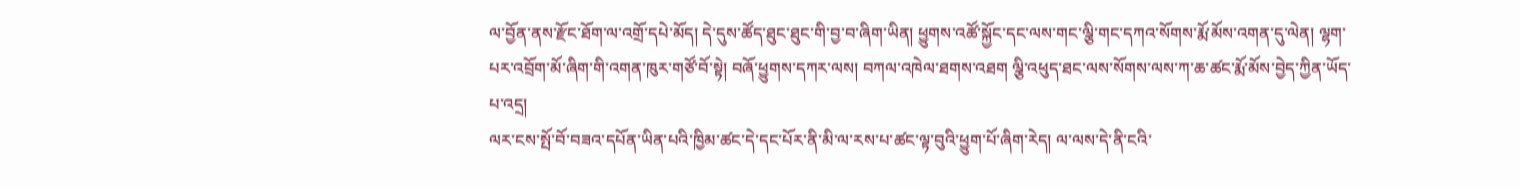ལ་བྱོན་ནས་རྫོང་ཐོག་ལ་འགྲོ་དཔེ་མོད། དེ་དུས་ཚོད་ཐུང་ཐུང་གི་བྱ་བ་ཞིག་ཡིན། ཕྱུགས་འཚོ་སྐྱོང་དང་ལས་གང་ལྕི་གང་དཀའ་སོགས་རྨོ་མོས་འགན་དུ་ལེན། ལྷག་པར་འབྲོག་མོ་ཞིག་གི་འགན་ཁུར་གཙོ་བོ་སྟེ། བཞོ་ཕྱུགས་དཀར་ལས། བཀལ་འཁེལ་ཐགས་འཐག ལྕི་འཕུད་ཐང་ལས་སོགས་ལས་ཀ་ཆ་ཚང་རྨོ་མོས་བྱེད་ཀྱིན་ཡོད་པ་འདྲ།
ལར་ངས་སྤོ་བོ་བཟའ་དཔོན་ཡིན་པའི་ཁྱིམ་ཚང་དེ་དང་པོར་ནི་མི་ལ་རས་པ་ཚང་ལྟ་བུའི་ཕྱུག་པོ་ཞིག་རེད། ལ་ལས་དེ་ནི་ངའི་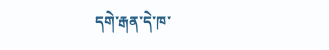དགེ་རྒན་དེ་ཁ་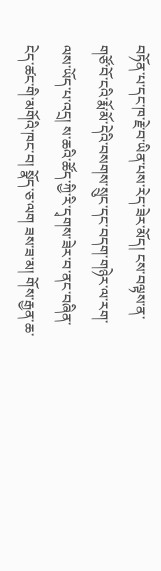བཏོན་པ་དང་ཁ་རྗེ་བ་ཡིན་པས་རེད་ཟེར་མོད། ངས་བལྟས་ན་གཙོ་བོ་ངའི་རྨོ་མོ་དེའི་བསགས་སྲུང་དང་བདག་གཉེར་ལ་རག་ལས་ཡོད་པ་འདྲ། ས་ཆའི་ཚོད་ཀྱི་རི་དྭགས་ཟེར་བ་ནང་བཞིན་ངེད་ཚང་གི་མགོའི་ཁང་བ། སྣོད་ཅ་ལག ཟས་ཟ་མ། གོས་རྒྱན་ཆ་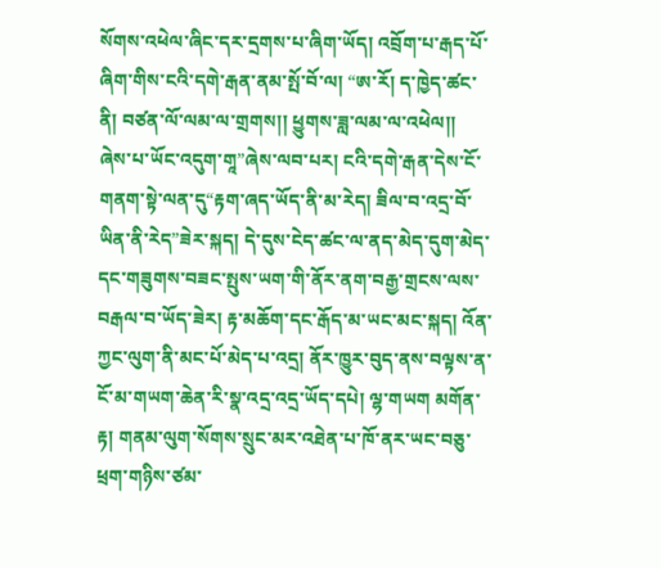སོགས་འཕེལ་ཞིང་དར་དྲགས་པ་ཞིག་ཡོད། འབྲོག་པ་རྒད་པོ་ཞིག་གིས་ངའི་དགེ་རྒན་ནམ་སྤོ་བོ་ལ། “ཨ་རོ། ད་ཁྱེད་ཚང་ནི། བཙན་ལོ་ལམ་ལ་གྲགས།། ཕྱུགས་ཟླ་ལམ་ལ་འཕེལ།། ཞེས་པ་ཡོང་འདུག་གཱ”ཞེས་ལབ་པར། ངའི་དགེ་རྒན་དེས་ངོ་གནག་སྟེ་ལན་དུ“རྟག་ཞད་ཡོད་ནི་མ་རེད། ཟིལ་བ་འདྲ་བོ་ཡིན་ནི་རེད”ཟེར་སྐད། དེ་དུས་ངེད་ཚང་ལ་ནད་མེད་དུག་མེད་དང་གཟུགས་བཟང་སྤུས་ཡག་གི་ནོར་ནག་བརྒྱ་གྲངས་ལས་བརྒལ་བ་ཡོད་ཟེར། རྟ་མཆོག་དང་རྒོད་མ་ཡང་མང་སྐད། འོན་ཀྱང་ལུག་ནི་མང་པོ་མེད་པ་འདྲ། ནོར་ཁྱུར་བུད་ནས་བལྟས་ན་ངོ་མ་གཡག་ཆེན་རི་སྣ་འདྲ་འདྲ་ཡོད་དཔེ། ལྷ་གཡག མགོན་རྟ། གནམ་ལུག་སོགས་སྲུང་མར་འཐེན་པ་ཁོ་ནར་ཡང་བཅུ་ཕྲག་གཉིས་ཙམ་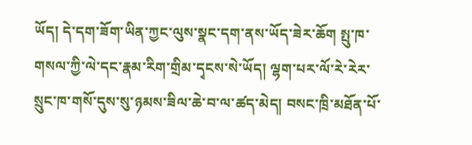ཡོད། དེ་དག་ཟོག་ཡིན་ཀྱང་ལུས་སྣང་དག་ནས་ཡོད་ཟེར་ཆོག སྤུ་ཁ་གསལ་ཀྱི་ལེ་དང་རྣམ་རིག་གྲིམ་དྭངས་སེ་ཡོད། ལྷག་པར་ལོ་རེ་རེར་སྲུང་ཁ་གསོ་དུས་སུ་ཉམས་ཟིལ་ཆེ་བ་ལ་ཚད་མེད། བསང་ཁྲི་མཐོན་པོ་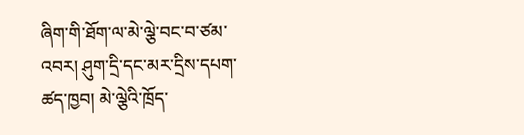ཞིག་གི་ཐོག་ལ་མེ་ལྕེ་བང་བ་ཙམ་འབར། ཤུག་དྲི་དང་མར་དྲིས་དཔག་ཚད་ཁྱབ། མེ་ལྕེའི་ཁྲོད་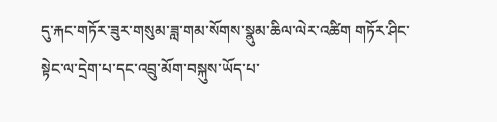དུ་རྐང་གཏོར་ཟུར་གསུམ་ཟླ་གམ་སོགས་སྣུམ་ཆིལ་ལེར་འཚིག གཏོར་ཤིང་སྟེང་ལ་དྲེག་པ་དང་འབྲུ་མོག་བསྐུས་ཡོད་པ་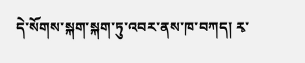དེ་སོགས་སྐག་སྐག་ཏུ་འབར་ནས་ཁ་བཀད། རྭ་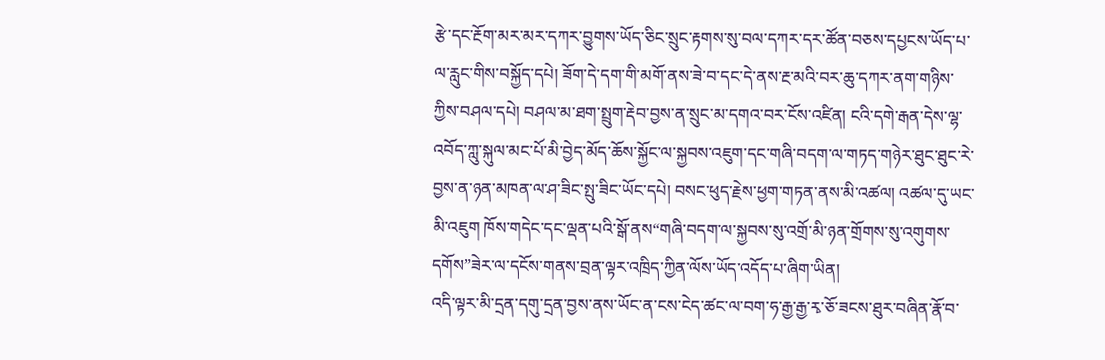རྩེ་དང་རྔོག་མར་མར་དཀར་བྱུགས་ཡོད་ཅིང་སྲུང་རྟགས་སུ་བལ་དཀར་དར་ཚོན་བཅས་དཔྱངས་ཡོད་པ་ལ་རླུང་གིས་བསྐྱོད་དཔེ། ཟོག་དེ་དག་གི་མགོ་ནས་ཟེ་བ་དང་དེ་ནས་རྔ་མའི་བར་ཆུ་དཀར་ནག་གཉིས་ཀྱིས་བཤལ་དཔེ། བཤལ་མ་ཐག་སྤྲུག་རྡེབ་བྱས་ན་སྲུང་མ་དགའ་བར་ངོས་འཛིན། ངའི་དགེ་རྒན་དེས་ལྷ་འབོད་ཀླུ་སྐུལ་མང་པོ་མི་བྱེད་མོད་ཆོས་སྐྱོང་ལ་སྐྱབས་འཇུག་དང་གཞི་བདག་ལ་གཏད་གཉེར་ཐུང་ཐུང་རེ་བྱས་ན་ཉན་མཁན་ལ་ཤ་ཟིང་སྤུ་ཟིང་ཡོང་དཔེ། བསང་ཕུད་རྗེས་ཕྱག་གཏན་ནས་མི་འཚལ། འཚལ་དུ་ཡང་མི་འཇུག ཁོས་གདེང་དང་ལྡན་པའི་སྒོ་ནས“གཞི་བདག་ལ་སྐྱབས་སུ་འགྲོ་མི་ཉན་གྲོགས་སུ་འགུགས་དགོས”ཟེར་ལ་དངོས་གནས་བྲན་ལྟར་འཁྲིད་ཀྱིན་ལོས་ཡོད་འདོད་པ་ཞིག་ཡིན།
འདི་ལྟར་མི་དྲན་དགུ་དྲན་བྱས་ནས་ཡོང་ན་ངས་ངེད་ཚང་ལ་བག་ཧ་རྒྱ་རྒྱ་རྭ་ཅོ་ཟངས་ཐུར་བཞིན་རྣོ་བ་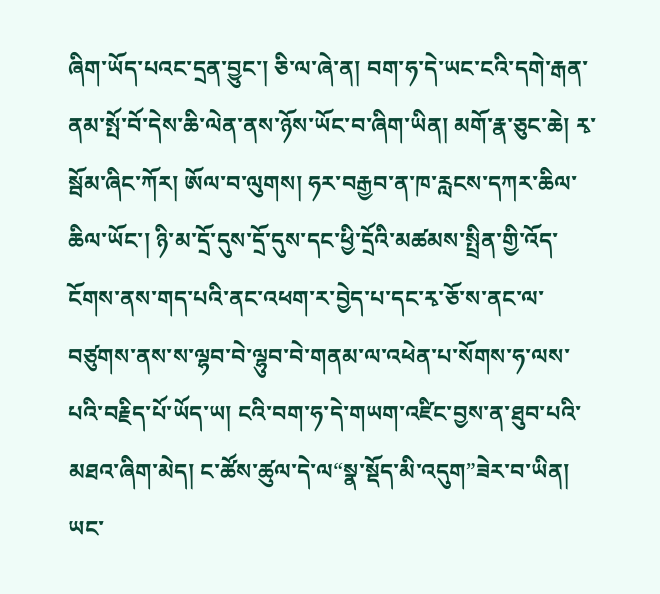ཞིག་ཡོད་པའང་དྲན་བྱུང་། ཅི་ལ་ཞེ་ན། བག་ཧ་དེ་ཡང་ངའི་དགེ་རྒན་ནམ་སྤོ་བོ་དེས་ཆི་ལེན་ནས་ཉོས་ཡོང་བ་ཞིག་ཡིན། མགོ་རྣ་ཅུང་ཆེ། རྭ་སྦོམ་ཞིང་ཀོར། ཨོལ་བ་ལུགས། ཧར་བརྒྱབ་ན་ཁ་རླངས་དཀར་ཆིལ་ཆིལ་ཡོང་། ཉི་མ་དྲོ་དུས་དྲོ་དུས་དང་ཕྱི་དྲོའི་མཚམས་སྤྲིན་གྱི་འོད་ངོགས་ནས་གད་པའི་ནང་འཕག་ར་བྱེད་པ་དང་རྭ་ཅོ་ས་ནང་ལ་བཙུགས་ནས་ས་ལྷབ་བེ་ལྷུབ་བེ་གནམ་ལ་འཕེན་པ་སོགས་ཧ་ལས་པའི་བརྗིད་པོ་ཡོད་ཡ། ངའི་བག་ཧ་དེ་གཡག་འཛིང་བྱས་ན་ཐུབ་པའི་མཐའ་ཞིག་མེད། ང་ཚོས་ཚུལ་དེ་ལ“སྣ་སྡོད་མི་འདུག”ཟེར་བ་ཡིན། ཡང་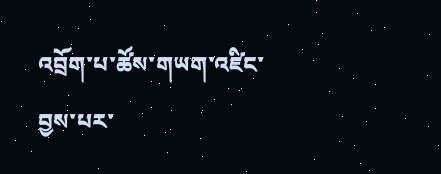འབྲོག་པ་ཚོས་གཡག་འཛིང་བྱས་པར་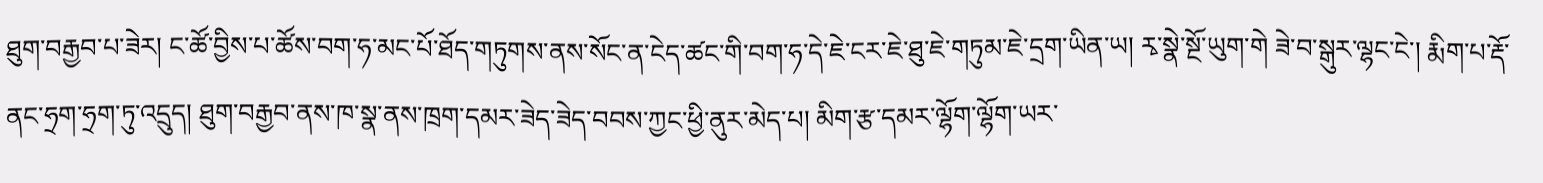ཐུག་བརྒྱབ་པ་ཟེར། ང་ཚོ་བྱིས་པ་ཚོས་བག་ཧ་མང་པོ་ཐོད་གཏུགས་ནས་སོང་ན་ངེད་ཚང་གི་བག་ཧ་དེ་ཇེ་ངར་ཇེ་ཐུ་ཇེ་གཏུམ་ཇེ་དྲག་ཡིན་ཡ། རྭ་སྣེ་སྔོ་ཡུག་གེ ཟེ་བ་སྒུར་ལྷང་ངེ་། རྨིག་པ་རྡོ་ནང་ཧྲག་ཧྲག་ཏུ་འདྲུད། ཐུག་བརྒྱབ་ནས་ཁ་སྣ་ནས་ཁྲག་དམར་ཟེད་ཟེད་བབས་ཀྱང་ཕྱི་ནུར་མེད་པ། མིག་རྩ་དམར་ལྷོག་ལྷོག་ཡར་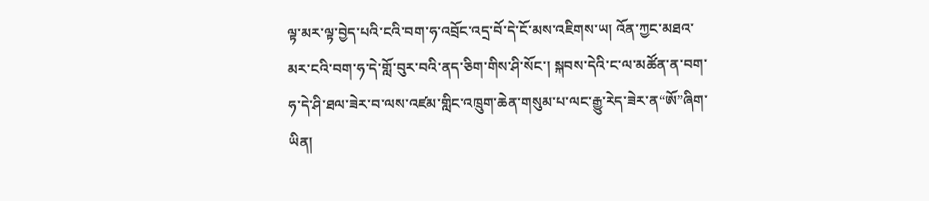ལྟ་མར་ལྟ་བྱེད་པའི་ངའི་བག་ཧ་འབྲོང་འདྲ་བོ་དེ་ངོ་མས་འཇིགས་ཡ། འོན་ཀྱང་མཐའ་མར་ངའི་བག་ཧ་དེ་གློ་བུར་བའི་ནད་ཅིག་གིས་ཤི་སོང་། སྐབས་དེའི་ང་ལ་མཚོན་ན་བག་ཧ་དེ་ཤི་ཐལ་ཟེར་བ་ལས་འཛམ་གླིང་འཁྲུག་ཆེན་གསུམ་པ་ལང་རྒྱུ་རེད་ཟེར་ན“ཨོ”ཞིག་ཡིན།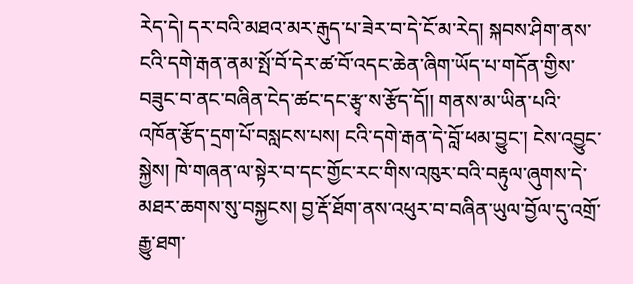རེད་དེ། དར་བའི་མཐའ་མར་རྒུད་པ་ཟེར་བ་དེ་ངོ་མ་རེད། སྐབས་ཤིག་ནས་ངའི་དགེ་རྒན་ནམ་སྤོ་བོ་དེར་ཚ་བོ་འདང་ཆེན་ཞིག་ཡོད་པ་གདོན་གྱིས་བཟུང་བ་ནང་བཞིན་ངེད་ཚང་དང་རྩྭ་ས་རྩོད་དོ།། གནས་མ་ཡིན་པའི་འཁོན་རྩོད་དྲག་པོ་བསླངས་པས། ངའི་དགེ་རྒན་དེ་བློ་ཕམ་བྱུང་། ངེས་འབྱུང་སྐྱེས། ཁེ་གཞན་ལ་སྟེར་བ་དང་གྱོང་རང་གིས་འཁུར་བའི་བརྟུལ་ཞུགས་དེ་མཐར་ཆགས་སུ་བསྐྱངས། བྱ་རྡོ་ཐོག་ནས་འཕུར་བ་བཞིན་ཡུལ་བྱོལ་དུ་འགྲོ་རྒྱུ་ཐག་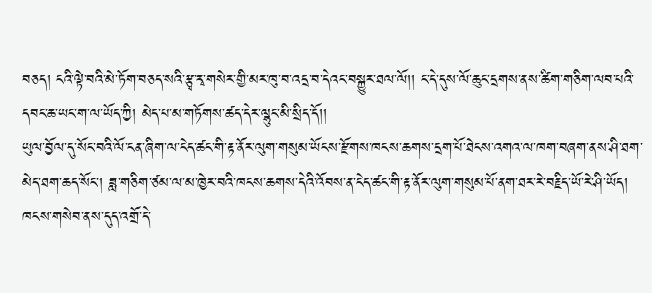བཅད། ངའི་ལྟེ་བའི་མེ་ཏོག་བཅད་སའི་རྩྭ་རྭ་གསེར་གྱི་མར་ཁུ་བ་འདྲ་བ་དེའང་བསྐྱུར་ཐལ་ལོ།། ང་དེ་དུས་ལོ་ཆུང་དྲགས་ནས་ཚིག་གཅིག་ལབ་པའི་དབང་ཆ་ཡང་ག་ལ་ཡོད་ཀྱི། མེད་པ་མ་གཏོགས་ཚད་དེར་ལྷུང་མི་སྲིད་དོ།།
ཡུལ་བྱོལ་དུ་སོང་བའི་ལོ་ངན་ཞིག་ལ་ངེད་ཚང་གི་རྟ་ནོར་ལུག་གསུམ་ཡོངས་རྫོགས་ཁངས་ཆགས་དྲག་པོ་ཐེངས་འགའ་ལ་ཁག་བཞག་ནས་ཤི་ཐག་མེད་ཐག་ཆད་སོང་། ཟླ་གཅིག་ཙམ་ལ་མ་ཁྱེར་བའི་ཁངས་ཆགས་དེའི་འོབས་ན་ངེད་ཚང་གི་རྟ་ནོར་ལུག་གསུམ་པོ་ནག་ཐར་རེ་བརྗིད་ཡོ་རེ་ཤི་ཡོད། ཁངས་གསེབ་ནས་དུད་འགྲོ་དེ་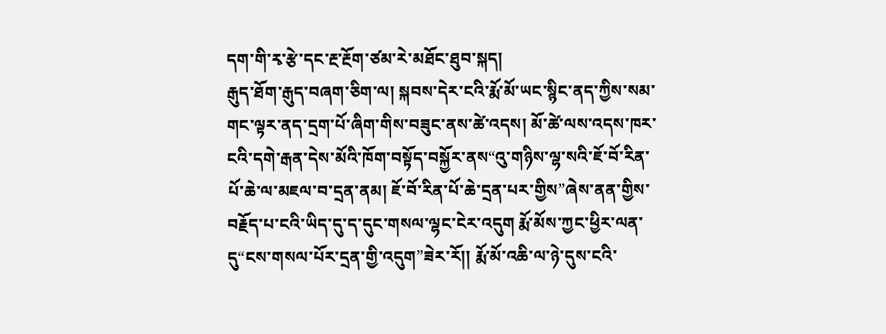དག་གི་རྭ་རྩེ་དང་རྔ་རྔོག་ཙམ་རེ་མཐོང་ཐུབ་སྐད།
རྒུད་ཐོག་རྒུད་བཞག་ཅིག་ལ། སྐབས་དེར་ངའི་རྨོ་མོ་ཡང་སྙིང་ནད་ཀྱིས་སམ་གང་ལྟར་ནད་དྲག་པོ་ཞིག་གིས་བཟུང་ནས་ཚེ་འདས། མོ་ཚེ་ལས་འདས་ཁར་ངའི་དགེ་རྒན་དེས་མོའི་ཁོག་བསྟོད་བསྐྱོར་ནས“འུ་གཉིས་ལྷ་སའི་ཇོ་བོ་རིན་པོ་ཆེ་ལ་མཇལ་བ་དྲན་ནམ། ཇོ་བོ་རིན་པོ་ཆེ་དྲན་པར་གྱིས”ཞེས་ནན་གྱིས་བརྗོད་པ་ངའི་ཡིད་དུ་ད་དུང་གསལ་ལྷང་ངེར་འདུག རྨོ་མོས་ཀྱང་ཕྱིར་ལན་དུ“ངས་གསལ་པོར་དྲན་གྱི་འདུག”ཟེར་རོ།། རྨོ་མོ་འཆི་ལ་ཉེ་དུས་ངའི་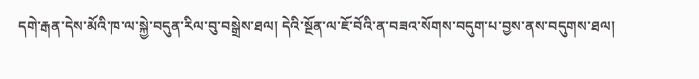དགེ་རྒན་དེས་མོའི་ཁ་ལ་སྐྱེ་བདུན་རིལ་བུ་བསྒྲེས་ཐལ། དེའི་སྔོན་ལ་ཇོ་བོའི་ན་བཟའ་སོགས་བདུག་པ་བྱས་ནས་བདུགས་ཐལ།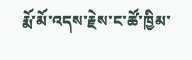རྨོ་མོ་འདས་རྗེས་ང་ཚོ་ཁྱིམ་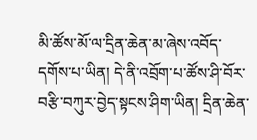མི་ཚོས་མོ་ལ་དྲིན་ཆེན་མ་ཞེས་འབོད་དགོས་པ་ཡིན། དེ་ནི་འབྲོག་པ་ཚོས་ཤི་བོར་བརྩི་བཀུར་བྱེད་སྟངས་ཤིག་ཡིན། དྲིན་ཆེན་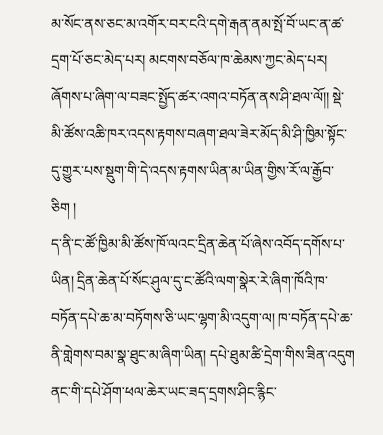མ་སོང་ནས་ཅང་མ་འགོར་བར་ངའི་དགེ་རྒན་ནམ་སྤོ་བོ་ཡང་ན་ཚ་དྲག་པོ་ཅང་མེད་པར། མངགས་བཅོལ་ཁ་ཆེམས་ཀྱང་མེད་པར། ཞོགས་པ་ཞིག་ལ་བཟང་སྤྱོད་ཚར་འགའ་བཏོན་ནས་ཤི་ཐལ་ལོ།། སྡེ་མི་ཚོས་འཆི་ཁར་འདས་རྟགས་བཞག་ཐལ་ཟེར་མོད་མི་ཤི་ཁྱིམ་སྟོང་དུ་གྱུར་པས་སྡུག་གི་དེ་འདས་རྟགས་ཡིན་མ་ཡིན་གྱིས་རོ་ལ་རྒྱོབ་ཅིག །
ད་ནི་ང་ཚོ་ཁྱིམ་མི་ཚོས་ཁོ་ལའང་དྲིན་ཆེན་པོ་ཞེས་འབོད་དགོས་པ་ཡིན། དྲིན་ཆེན་པོ་སོང་ཤུལ་དུ་ང་ཚོའི་ལག་སྣེར་རེ་ཞིག་ཁོའི་ཁ་བཏོན་དཔེ་ཆ་མ་བཏོགས་ཅི་ཡང་ལྷག་མི་འདུག་ལ། ཁ་བཏོན་དཔེ་ཆ་ནི་གླེགས་བམ་སྣ་ཐུང་མ་ཞིག་ཡིན། དཔེ་ཐུམ་ཚི་དྲེག་གིས་ཟིན་འདུག ནང་གི་དཔེ་ཤོག་ཕལ་ཆེར་ཡང་ཟད་དྲགས་ཤིང་རྙིང་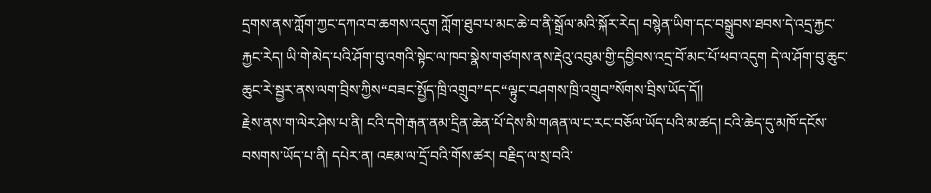དྲགས་ནས་ཀློག་ཀྱང་དཀའ་བ་ཆགས་འདུག ཀློག་ཐུབ་པ་མང་ཆེ་བ་ནི་སྒྲོལ་མའི་སྐོར་རེད། བསྙེན་ཡིག་དང་བསྒྲུབས་ཐབས་དེ་འདྲ་རྐྱང་རྐྱང་རེད། ཡི་གེ་མེད་པའི་ཤོག་བུ་འགའི་སྟེང་ལ་ཁབ་སྣེས་གཙགས་ནས་རྡེའུ་འབུམ་གྱི་དབྱིབས་འདྲ་བོ་མང་པོ་ཕབ་འདུག དེ་ལ་ཤོག་བུ་ཆུང་ཆུང་རེ་སྦྱར་ནས་ལག་བྲིས་ཀྱིས“བཟང་སྤྱོད་ཁྲི་འགྲུབ”དང“ལྟུང་བཤགས་ཁྲི་འགྲུབ”སོགས་བྲིས་ཡོད་དོ།།
རྗེས་ནས་ག་ལེར་ཤེས་པ་ནི། ངའི་དགེ་རྒན་ནམ་དྲིན་ཆེན་པོ་དེས་མི་གཞན་ལ་ང་རང་བཅོལ་ཡོད་པའི་མ་ཚད། ངའི་ཆེད་དུ་མཁོ་དངོས་བསགས་ཡོད་པ་ནི། དཔེར་ན། འཇམ་ལ་དྲོ་བའི་གོས་ཚར། བརྗིད་ལ་སྲ་བའི་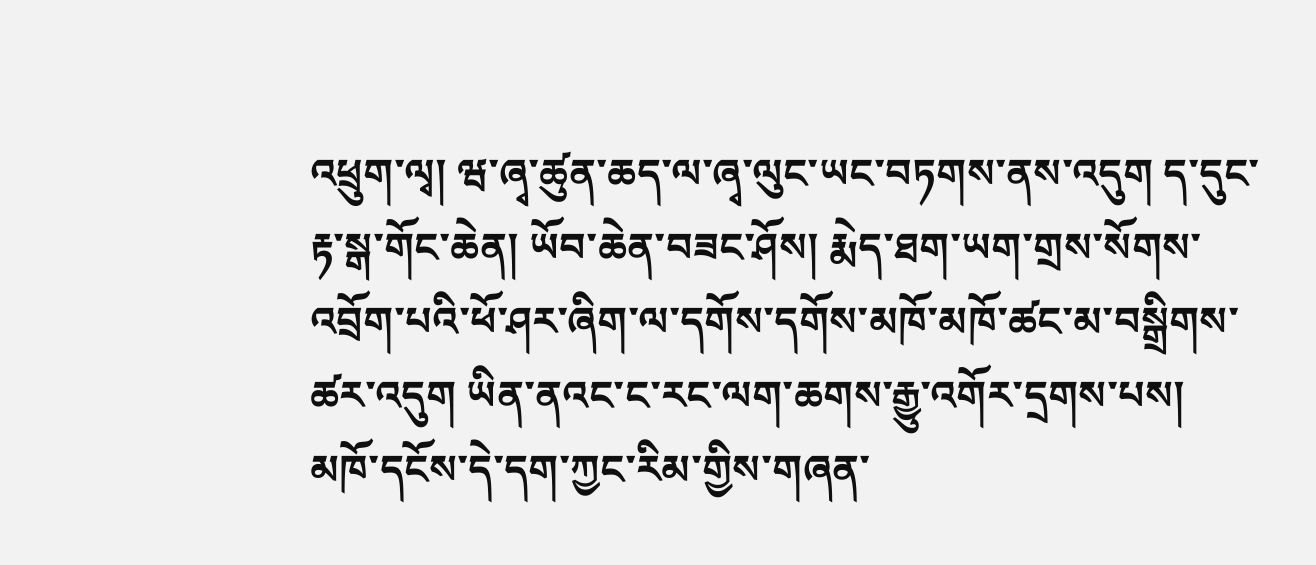འཕྲུག་ལྭ། ཝ་ཞྭ་ཚུན་ཆད་ལ་ཞྭ་ལུང་ཡང་བཏགས་ནས་འདུག ད་དུང་རྟ་སྒ་གོང་ཆེན། ཡོབ་ཆེན་བཟང་ཤོས། རྨེད་ཐག་ཡག་གྲས་སོགས་འབྲོག་པའི་ཕོ་ཤར་ཞིག་ལ་དགོས་དགོས་མཁོ་མཁོ་ཚང་མ་བསྒྲིགས་ཚར་འདུག ཡིན་ནའང་ང་རང་ལག་ཆགས་རྒྱུ་འགོར་དྲགས་པས། མཁོ་དངོས་དེ་དག་ཀྱང་རིམ་གྱིས་གཞན་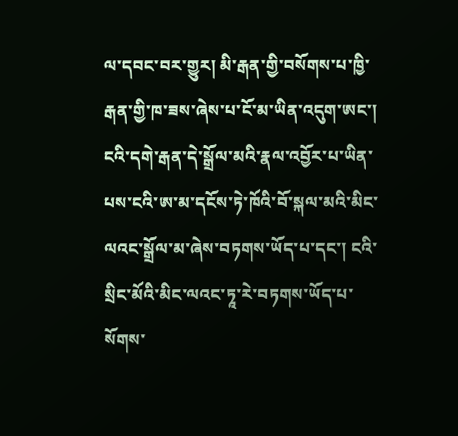ལ་དབང་བར་གྱུར། མི་རྒན་གྱི་བསོགས་པ་ཁྱི་རྒན་གྱི་ཁ་ཟས་ཞེས་པ་ངོ་མ་ཡིན་འདུག་ཨང་།
ངའི་དགེ་རྒན་དེ་སྒྲོལ་མའི་རྣལ་འབྱོར་པ་ཡིན་པས་ངའི་ཨ་མ་དངོས་ཏེ་ཁོའི་བོ་སྐལ་མའི་མིང་ལའང་སྒྲོལ་མ་ཞེས་བཏགས་ཡོད་པ་དང་། ངའི་སྲིང་མོའི་མིང་ལའང་ཏཱ་རེ་བཏགས་ཡོད་པ་སོགས་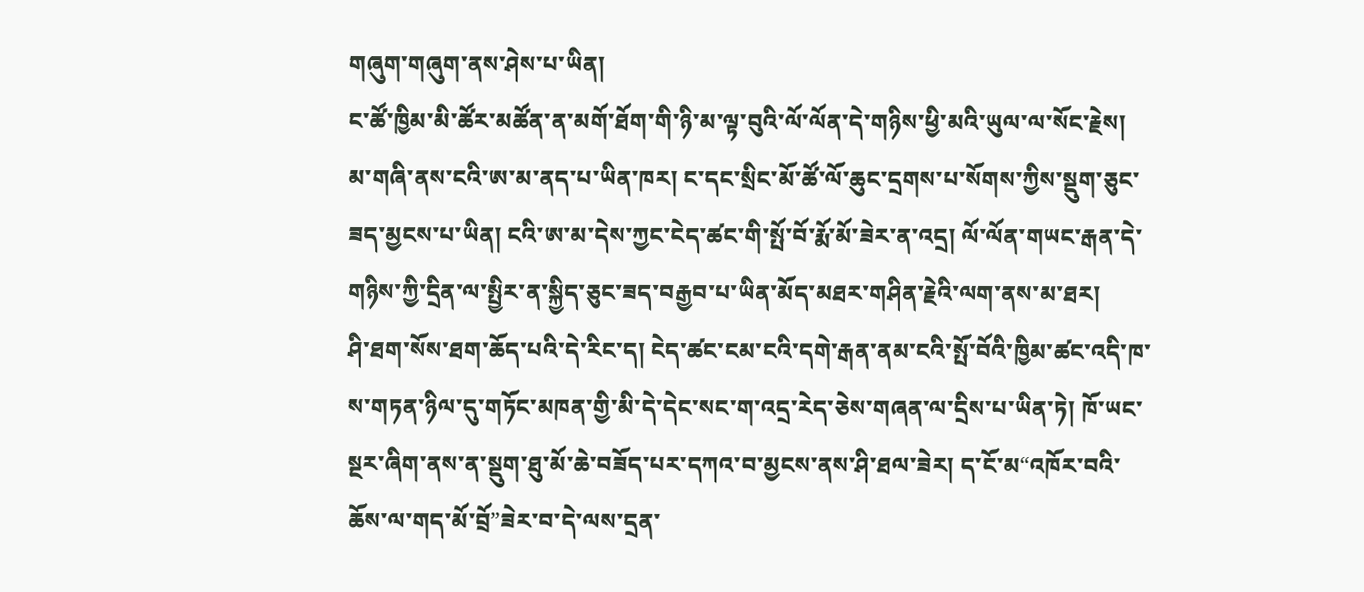གཞུག་གཞུག་ནས་ཤེས་པ་ཡིན།
ང་ཚོ་ཁྱིམ་མི་ཚོར་མཚོན་ན་མགོ་ཐོག་གི་ཉི་མ་ལྟ་བུའི་ལོ་ལོན་དེ་གཉིས་ཕྱི་མའི་ཡུལ་ལ་སོང་རྗེས། མ་གཞི་ནས་ངའི་ཨ་མ་ནད་པ་ཡིན་ཁར། ང་དང་སྲིང་མོ་ཚོ་ལོ་ཆུང་དྲགས་པ་སོགས་ཀྱིས་སྡུག་ཅུང་ཟད་མྱངས་པ་ཡིན། ངའི་ཨ་མ་དེས་ཀྱང་ངེད་ཚང་གི་སྤོ་བོ་རྨོ་མོ་ཟེར་ན་འདྲ། ལོ་ལོན་གཡང་རྒན་དེ་གཉིས་ཀྱི་དྲིན་ལ་སྤྱིར་ན་སྐྱིད་ཅུང་ཟད་བརྒྱབ་པ་ཡིན་མོད་མཐར་གཤིན་རྗེའི་ལག་ནས་མ་ཐར།
ཤི་ཐག་སོས་ཐག་ཆོད་པའི་དེ་རིང་ད། ངེད་ཚང་ངམ་ངའི་དགེ་རྒན་ནམ་ངའི་སྤོ་བོའི་ཁྱིམ་ཚང་འདི་ཁ་ས་གཏན་ཉིལ་དུ་གཏོང་མཁན་གྱི་མི་དེ་དེང་སང་ག་འདྲ་རེད་ཅེས་གཞན་ལ་དྲིས་པ་ཡིན་ཏེ། ཁོ་ཡང་སྔར་ཞིག་ནས་ན་སྡུག་ཐུ་མོ་ཆེ་བཟོད་པར་དཀའ་བ་མྱངས་ནས་ཤི་ཐལ་ཟེར། ད་ངོ་མ“འཁོར་བའི་ཆོས་ལ་གད་མོ་བྲོ”ཟེར་བ་དེ་ལས་དྲན་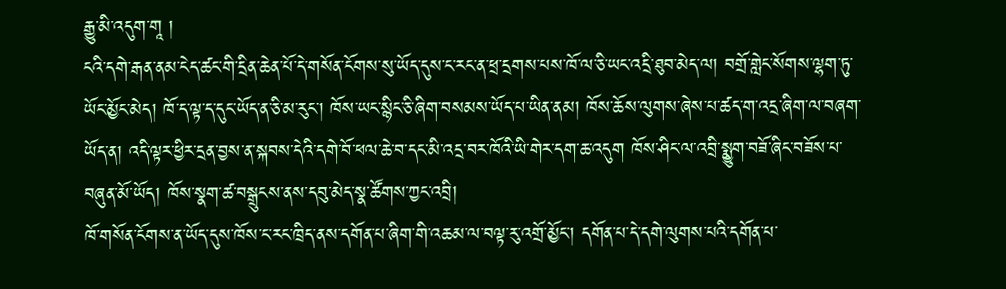རྒྱུ་མི་འདུག་གཱ །
ངའི་དགེ་རྒན་ནམ་ངེད་ཚང་གི་དྲིན་ཆེན་པོ་དེ་གསོན་ངོགས་སུ་ཡོད་དུས་ང་རང་ན་ཕྲ་དྲགས་པས་ཁོ་ལ་ཅི་ཡང་འདྲི་ཐུབ་མེད་ལ། བགྲོ་གླེང་སོགས་ལྷག་ཏུ་ཡོང་མྱོང་མེད། ཁོ་ད་ལྟ་ད་དུང་ཡོད་ན་ཅི་མ་རུང་། ཁོས་ཡང་སྙིང་ཅི་ཞིག་བསམས་ཡོད་པ་ཡིན་ནམ། ཁོས་ཆོས་ལུགས་ཞེས་པ་ཚད་ག་འདྲ་ཞིག་ལ་བཞག་ཡོད་ན། འདི་ལྟར་ཕྱིར་དྲན་བྱས་ན་སྐབས་དེའི་དགེ་བོ་ཕལ་ཆེ་བ་དང་མི་འདྲ་བར་ཁོའི་ཡི་གེར་དག་ཆ་འདུག ཁོས་ཤིང་ལ་འབྲི་སྨྱུག་བཟོ་ཞིང་བཟོས་པ་བཞུན་མོ་ཡོད། ཁོས་སྣག་ཚ་བསྒྲུངས་ནས་དབུ་མེད་སྣ་ཚོགས་ཀྱང་འབྲི།
ཁོ་གསོན་ངོགས་ན་ཡོད་དུས་ཁོས་ང་རང་ཁྲིད་ནས་དགོན་པ་ཞིག་གི་འཆམ་ལ་བལྟ་རུ་འགྲོ་མྱོང་། དགོན་པ་དེ་དགེ་ལུགས་པའི་དགོན་པ་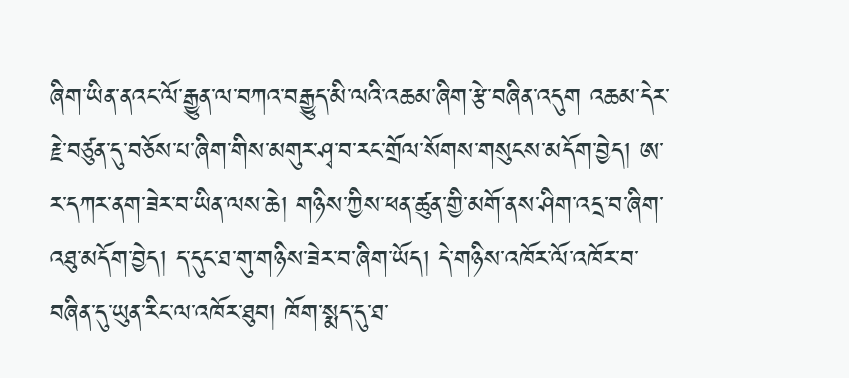ཞིག་ཡིན་ནའང་ལོ་རྒྱུན་ལ་བཀའ་བརྒྱུད་མི་ལའི་འཆམ་ཞིག་རྩེ་བཞིན་འདུག འཆམ་དེར་རྗེ་བཙུན་དུ་བཅོས་པ་ཞིག་གིས་མགུར་ཤྭ་བ་རང་གྲོལ་སོགས་གསུངས་མདོག་བྱེད། ཨ་ར་དཀར་ནག་ཟེར་བ་ཡིན་ལས་ཆེ། གཉིས་ཀྱིས་ཕན་ཚུན་གྱི་མགོ་ནས་ཤིག་འདྲ་བ་ཞིག་འཐུ་མདོག་བྱེད། ད་དུང་ཐ་གུ་གཉིས་ཟེར་བ་ཞིག་ཡོད། དེ་གཉིས་འཁོར་ལོ་འཁོར་བ་བཞིན་དུ་ཡུན་རིང་ལ་འཁོར་ཐུབ། ཁོག་སྨད་དུ་ཐ་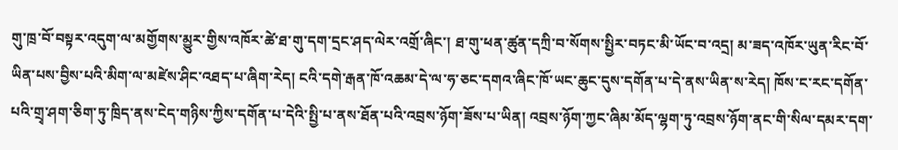གུ་ཁྲ་བོ་བསྟར་འདུག་ལ་མགྱོགས་མྱུར་གྱིས་འཁོར་ཚེ་ཐ་གུ་དག་དྲང་ཤད་ལེར་འགྲོ་ཞིང་། ཐ་གུ་ཕན་ཚུན་དཀྲི་བ་སོགས་སྤྱིར་བཏང་མི་ཡོང་བ་འདྲ། མ་ཟད་འཁོར་ཡུན་རིང་བོ་ཡིན་པས་བྱིས་པའི་མིག་ལ་མཛེས་ཤིང་འཐད་པ་ཞིག་རེད། ངའི་དགེ་རྒན་ཁོ་འཆམ་དེ་ལ་ཧ་ཅང་དགའ་ཞིང་ཁོ་ཡང་ཆུང་དུས་དགོན་པ་དེ་ནས་ཡིན་ས་རེད། ཁོས་ང་རང་དགོན་པའི་གྲྭ་ཤག་ཅིག་ཏུ་ཁྲིད་ནས་ངེད་གཉིས་ཀྱིས་དགོན་པ་དེའི་སྤྱི་པ་ནས་ཐོན་པའི་འབྲས་ཉོག་ཟོས་པ་ཡིན། འབྲས་ཉོག་ཀྱང་ཞིམ་མོད་ལྷག་ཏུ་འབྲས་ཉོག་ནང་གི་སིལ་དམར་དག་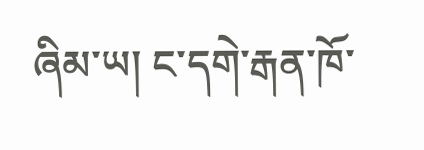ཞིམ་ཡ། ང་དགེ་རྒན་ཁོ་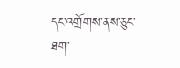དང་འགྲོགས་ནས་ཅུང་ཐག་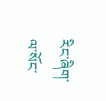རིང་ཞིག་ལ་སོང་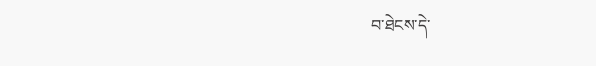བ་ཐེངས་དེ་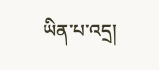ཡིན་པ་འདྲ།